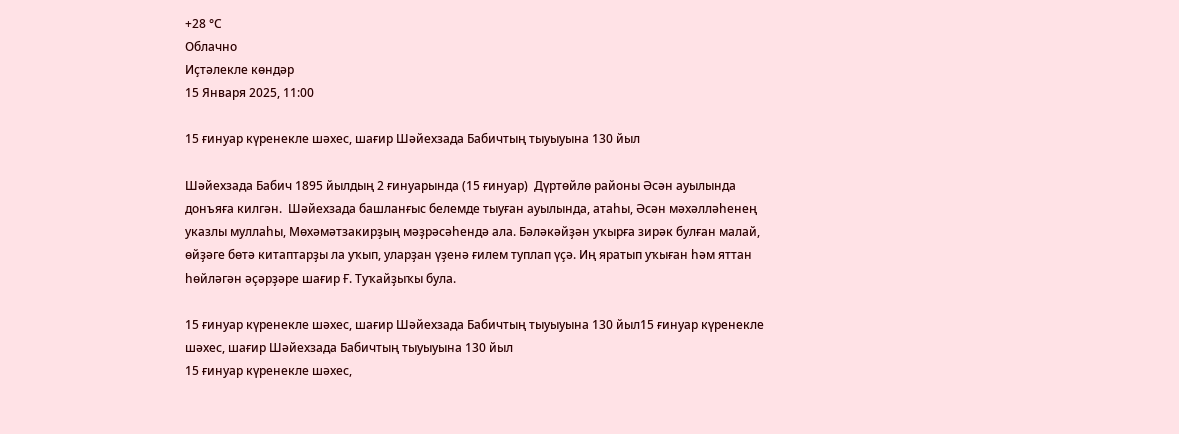+28 °С
Облачно
Иҫтәлекле көндәр
15 Января 2025, 11:00

15 ғинуар күренекле шәхес, шағир Шәйехзада Бабичтың тыуыуына 130 йыл

Шәйехзада Бабич 1895 йылдың 2 ғинуарында (15 ғинуар)  Дүртөйлө районы Әсән ауылында донъяға килгән.  Шәйехзада башланғыс белемде тыуған ауылында, атаһы, Әсән мәхәлләһенең указлы муллаһы, Мөхәмәтзакирҙың мәҙрәсәһендә ала. Бәләкәйҙән уҡырға зирәк булған малай, өйҙәге бөтә китаптарҙы ла уҡып, уларҙан үҙенә ғилем туплап үҫә. Иң яратып уҡыған һәм яттан һөйләгән әҫәрҙәре шағир Ғ. Туҡайҙыҡы була.

15 ғинуар күренекле шәхес, шағир Шәйехзада Бабичтың тыуыуына 130 йыл15 ғинуар күренекле шәхес, шағир Шәйехзада Бабичтың тыуыуына 130 йыл
15 ғинуар күренекле шәхес,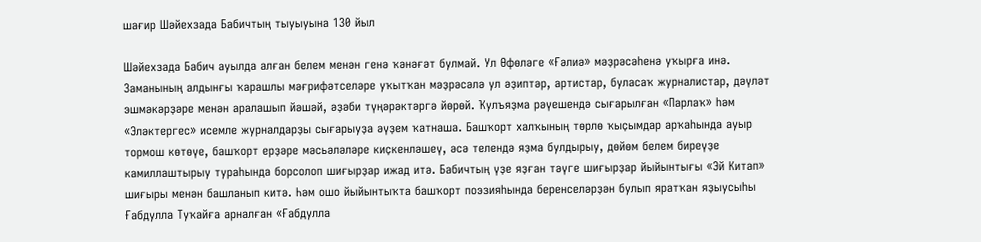шағир Шәйехзада Бабичтың тыуыуына 130 йыл

Шәйехзада Бабич ауылда алған белем менән генә ҡәнәғәт булмай. Ул Өфөләге «Ғәлиә» мәҙрәсәһенә уҡырға инә. Заманының алдынғы ҡарашлы мәғрифәтселәре уҡытҡан мәҙрәсәлә ул әҙиптәр, артистар, буласаҡ журналистар, дәүләт эшмәкәрҙәре менән аралашып йәшәй, әҙәби түңәрәктәргә йөрөй. Ҡулъяҙма рәүешендә сығарылған «Парлаҡ» һәм «Эләктергес» исемле журналдарҙы сығарыуҙа әүҙем ҡатнаша. Башҡорт халҡының төрлө ҡыҫымдар арҡаһында ауыр тормош көтөүе, башҡорт ерҙәре мәсьәләләре киҫкенләшеү, әсә телендә яҙма булдырыу, дөйөм белем биреүҙе камиллаштырыу тураһында борсолоп шиғырҙар ижад итә. Бабичтың үҙе яҙған тәүге шиғырҙар йыйынтығы «Эй Китап» шиғыры менән башланып китә. Һәм ошо йыйынтыҡта башҡорт поэзияһында беренселәрҙән булып яратҡан яҙыусыһы Ғабдулла Туҡайға арналған «Ғабдулла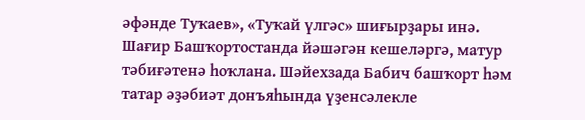әфәнде Туҡаев», «Туҡай үлгәс» шиғырҙары инә. Шағир Башҡортостанда йәшәгән кешеләргә, матур тәбиғәтенә һоҡлана. Шәйехзада Бабич башҡорт һәм татар әҙәбиәт донъяһында үҙенсәлекле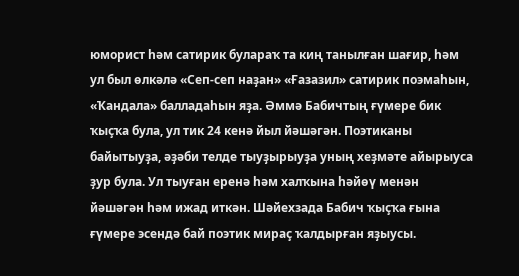юморист һәм сатирик булараҡ та киң танылған шағир, һәм ул был өлкәлә «Сеп-сеп наҙан» «Ғазазил» сатирик поэмаһын, «Ҡандала» балладаһын яҙа. Әммә Бабичтың ғүмере бик ҡыҫҡа була, ул тик 24 кенә йыл йәшәгән. Поэтиканы байытыуҙа, әҙәби телде тыуҙырыуҙа уның хеҙмәте айырыуса ҙур була. Ул тыуған еренә һәм халҡына һәйөү менән йәшәгән һәм ижад иткән. Шәйехзада Бабич ҡыҫҡа ғына ғүмере эсендә бай поэтик мираҫ ҡалдырған яҙыусы.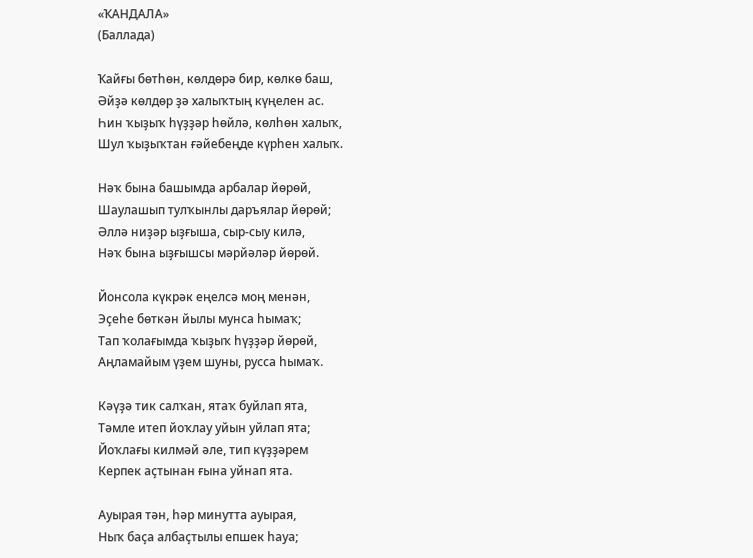«ҠАНДАЛА»
(Баллада)

Ҡайғы бөтһөн, көлдөрә бир, көлкө баш,
Әйҙә көлдөр ҙә халыҡтың күңелен ас.
Һин ҡыҙыҡ һүҙҙәр һөйлә, көлһөн халыҡ,
Шул ҡыҙыҡтан ғәйебеңде күрһен халыҡ.

Нәҡ бына башымда арбалар йөрөй,
Шаулашып тулҡынлы даръялар йөрөй;
Әллә ниҙәр ыҙғыша, сыр-сыу килә,
Нәҡ бына ыҙғышсы мәрйәләр йөрөй.

Йонсола күкрәк еңелсә моң менән,
Эҫеһе бөткән йылы мунса һымаҡ;
Тап ҡолағымда ҡыҙыҡ һүҙҙәр йөрөй,
Аңламайым үҙем шуны, русса һымаҡ.

Кәүҙә тик салҡан, ятаҡ буйлап ята,
Тәмле итеп йоҡлау уйын уйлап ята;
Йоҡлағы килмәй әле, тип күҙҙәрем
Керпек аҫтынан ғына уйнап ята.

Ауырая тән, һәр минутта ауырая,
Ныҡ баҫа албаҫтылы епшек һауа;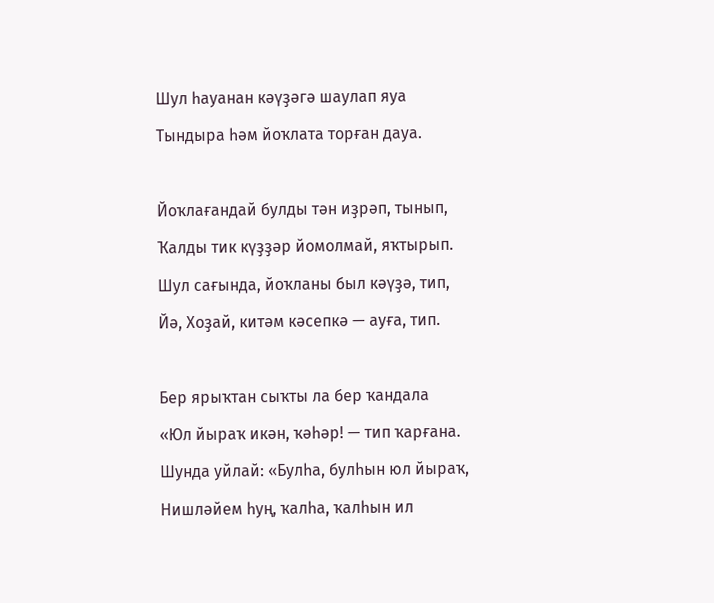Шул һауанан кәүҙәгә шаулап яуа
Тындыра һәм йоҡлата торған дауа.

Йоҡлағандай булды тән иҙрәп, тынып,
Ҡалды тик күҙҙәр йомолмай, яҡтырып.
Шул сағында, йоҡланы был кәүҙә, тип,
Йә, Хоҙай, китәм кәсепкә — ауға, тип.

Бер ярыҡтан сыҡты ла бер ҡандала
«Юл йыраҡ икән, ҡәһәр! — тип ҡарғана.
Шунда уйлай: «Булһа, булһын юл йыраҡ,
Нишләйем һуң, ҡалһа, ҡалһын ил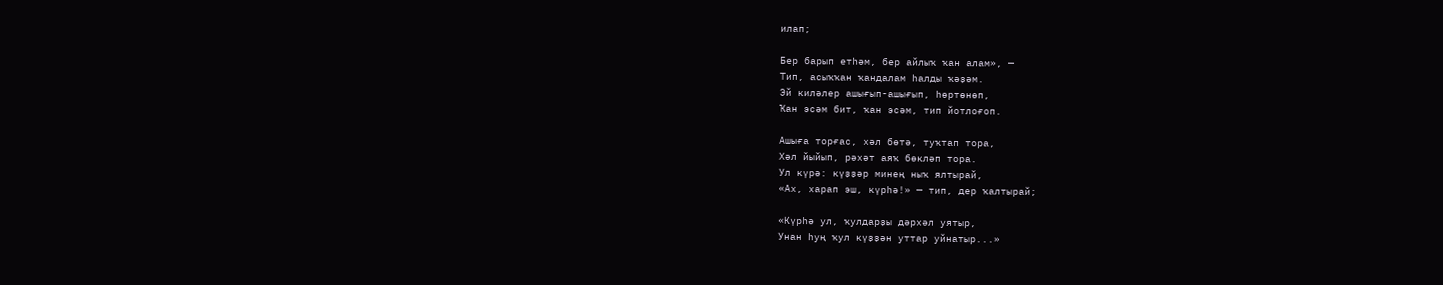илап;

Бер барып етһәм, бер айлыҡ ҡан алам», —
Тип, асыҡҡан ҡандалам һалды ҡәҙәм.
Эй киләлер ашығып-ашығып, һөртөнөп,
Ҡан эсәм бит, ҡан эсәм, тип йотлоғоп.

Ашыға торғас, хәл бөтә, туҡтап тора,
Хәл йыйып, рәхәт аяҡ бөкләп тора.
Ул күрә: күҙҙәр минең ныҡ ялтырай,
«Ах, харап эш, күрһә!» — тип, дер ҡалтырай;

«Күрһә ул, ҡулдарҙы дәрхәл уятыр,
Унан һуң ҡул күҙҙән уттар уйнатыр...»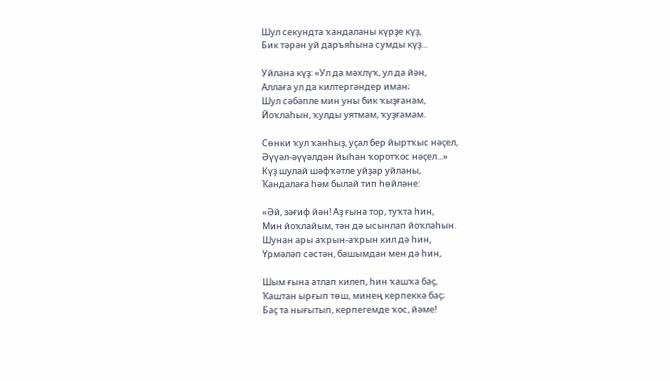Шул секундта ҡандаланы күрҙе күҙ,
Бик тәрән уй даръяһына сумды күҙ...

Уйлана күҙ: «Ул да мәхлүҡ, ул да йән,
Аллаға ул да килтергәндер иман;
Шул сәбәпле мин уны бик ҡыҙғанам,
Йоҡлаһын, ҡулды уятмам, ҡуҙғамам.

Сөнки ҡул ҡанһыҙ, уҫал бер йыртҡыс нәҫел,
Әүүәл-әүүәлдән йыһан ҡоротҡос нәҫел...»
Күҙ шулай шәфҡәтле уйҙар уйланы,
Ҡандалаға һәм былай тип һөйләне:

«Әй, зәғиф йән! Аҙ ғына тор, туҡта һин,
Мин йоҡлайым, тән дә ысынлап йоҡлаһын.
Шунан ары аҡрын-аҡрын кил дә һин,
Үрмәләп сәстән, башымдан мен дә һин,

Шым ғына атлап килеп, һин ҡашҡа баҫ,
Ҡаштан ырғып төш, минең керпеккә баҫ;
Баҫ та нығытып, керпегемде ҡос, йәме!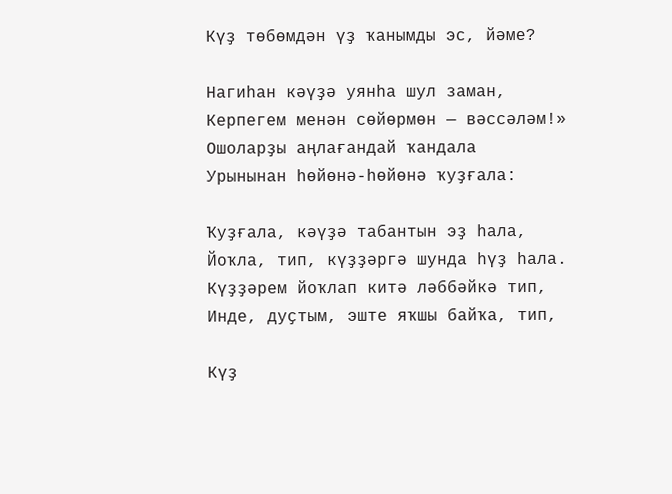Күҙ төбөмдән үҙ ҡанымды эс, йәме?

Нагиһан кәүҙә уянһа шул заман,
Керпегем менән сөйөрмөн — вәссәләм!»
Ошоларҙы аңлағандай ҡандала
Урынынан һөйөнә-һөйөнә ҡуҙғала:

Ҡуҙғала, кәүҙә табантын эҙ һала,
Йоҡла, тип, күҙҙәргә шунда һүҙ һала.
Күҙҙәрем йоҡлап китә ләббәйкә тип,
Инде, дуҫтым, эште яҡшы байҡа, тип,

Күҙ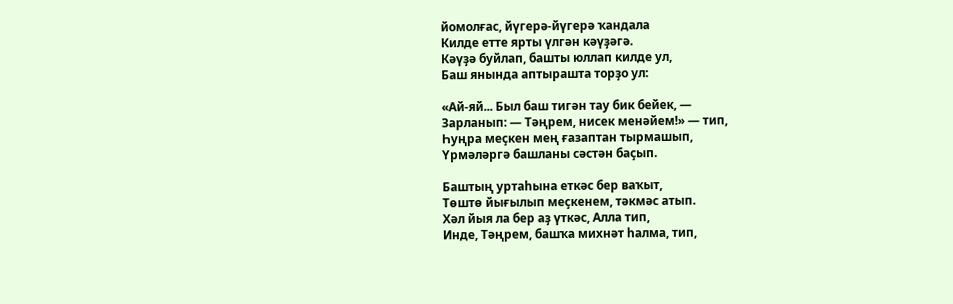йомолғас, йүгерә-йүгерә ҡандала
Килде етте ярты үлгән кәүҙәгә.
Кәүҙә буйлап, башты юллап килде ул,
Баш янында аптырашта торҙо ул:

«Ай-яй... Был баш тигән тау бик бейек, —
Зарланып: — Тәңрем, нисек менәйем!» — тип,
Һуңра меҫкен мең ғазаптан тырмашып,
Үрмәләргә башланы сәстән баҫып.

Баштың уртаһына еткәс бер ваҡыт,
Төштө йығылып меҫкенем, тәкмәс атып.
Хәл йыя ла бер аҙ үткәс, Алла тип,
Инде, Тәңрем, башҡа михнәт һалма, тип,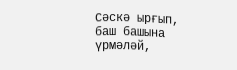Сәскә ырғып, баш башына үрмәләй,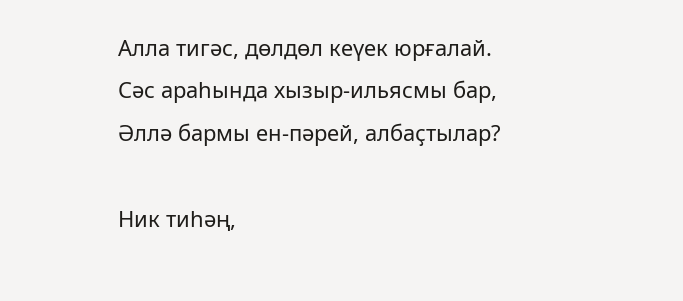Алла тигәс, дөлдөл кеүек юрғалай.
Сәс араһында хызыр-ильясмы бар,
Әллә бармы ен-пәрей, албаҫтылар?

Ник тиһәң,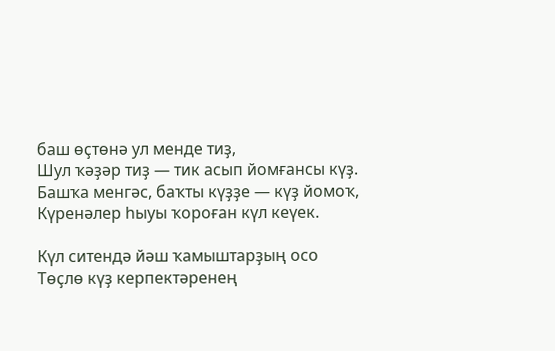баш өҫтөнә ул менде тиҙ,
Шул ҡәҙәр тиҙ — тик асып йомғансы күҙ.
Башҡа менгәс, баҡты күҙҙе — күҙ йомоҡ,
Күренәлер һыуы ҡороған күл кеүек.

Күл ситендә йәш ҡамыштарҙың осо
Төҫлө күҙ керпектәренең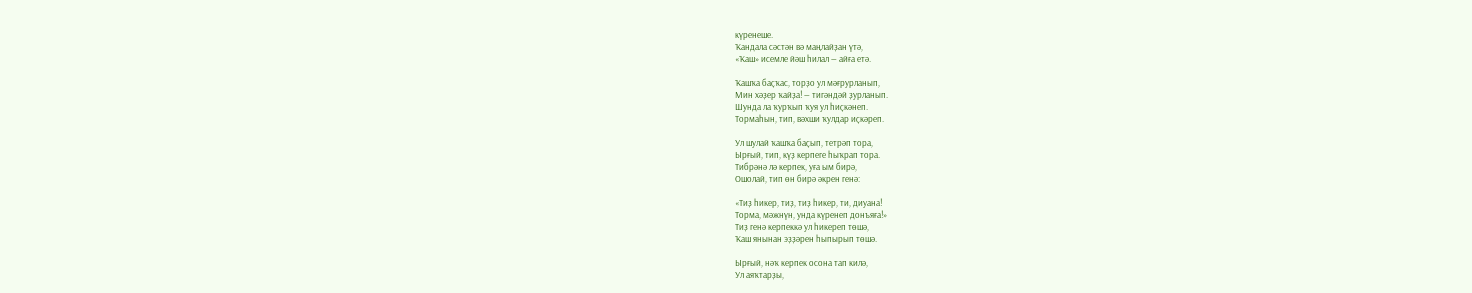күренеше.
Ҡандала сәстән вә маңлайҙан үтә,
«Ҡаш» исемле йәш һилал — айға етә.

Ҡашҡа баҫҡас, торҙо ул мәғрурланып,
Мин хәҙер ҡайҙа! — тигәндәй ҙурланып.
Шунда ла ҡурҡып ҡуя ул һиҫкәнеп.
Тормаһын, тип, вәхши ҡулдар иҫкәреп.

Ул шулай ҡашҡа баҫып, тетрәп тора,
Ырғый, тип, күҙ керпеге һыҡрап тора.
Тибрәнә лә керпек, уға ым бирә,
Ошолай, тип өн бирә әкрен генә:

«Тиҙ һикер, тиҙ, тиҙ һикер, ти, диуана!
Торма, мәжнүн, унда күренеп донъяға!»
Тиҙ генә керпеккә ул һикереп төшә,
Ҡаш янынан эҙҙәрен һыпырып төшә.

Ырғый, нәҡ керпек осона тап килә,
Ул аяҡтарҙы,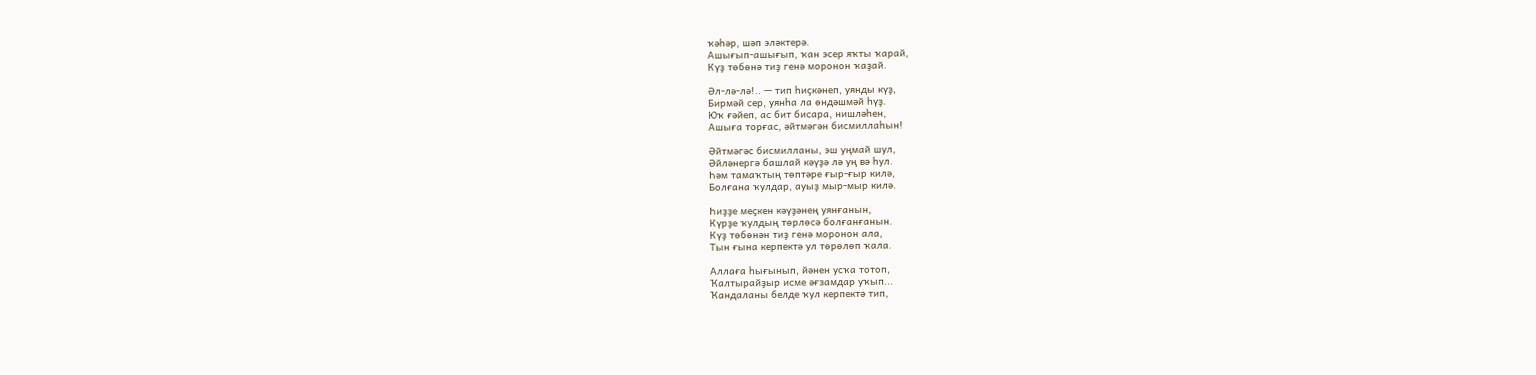ҡәһәр, шәп эләктерә.
Ашығып-ашығып, ҡан эсер яҡты ҡарай,
Күҙ төбөнә тиҙ генә моронон ҡаҙай.

Әл-лә-лә!.. — тип һиҫкәнеп, уянды күҙ,
Бирмәй сер, уянһа ла өндәшмәй һүҙ.
Юҡ ғәйеп, ас бит бисара, нишләһен,
Ашыға торғас, әйтмәгән бисмиллаһын!

Әйтмәгәс бисмилланы, эш уңмай шул,
Әйләнергә башлай кәүҙә лә уң вә һул.
Һәм тамаҡтың төптәре ғыр-ғыр килә,
Болғана ҡулдар, ауыҙ мыр-мыр килә.

Һиҙҙе меҫкен кәүҙәнең уянғанын,
Күрҙе ҡулдың төрлөсә болғанғанын.
Күҙ төбөнән тиҙ генә моронон ала,
Тын ғына керпектә ул төрөлөп ҡала.

Аллаға һығынып, йәнен усҡа тотоп,
Ҡалтырайҙыр исме әғзамдар уҡып...
Ҡандаланы белде ҡул керпектә тип,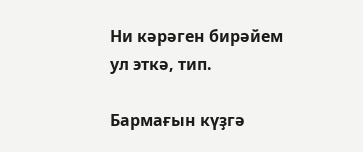Ни кәрәген бирәйем ул эткә, тип.

Бармағын күҙгә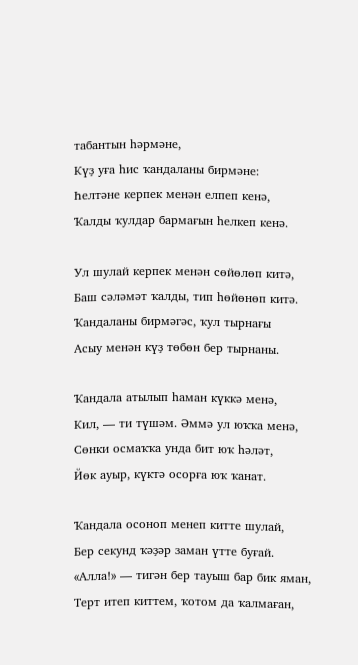табантын һәрмәне,
Күҙ уға һис ҡандаланы бирмәне:
Һелтәне керпек менән елпеп кенә,
Ҡалды ҡулдар бармағын һелкеп кенә.

Ул шулай керпек менән сөйөлөп китә,
Баш сәләмәт ҡалды, тип һөйөнөп китә.
Ҡандаланы бирмәгәс, ҡул тырнағы
Асыу менән күҙ төбөн бер тырнаны.

Ҡандала атылып һаман күккә менә,
Кил, — ти түшәм. Әммә ул юҡҡа менә,
Сөнки осмаҡҡа унда бит юҡ һәләт,
Йөк ауыр, күктә осорға юҡ ҡанат.

Ҡандала осоноп менеп китте шулай,
Бер секунд ҡәҙәр заман үтте буғай.
«Алла!» — тигән бер тауыш бар бик яман,
Терт итеп киттем, ҡотом да ҡалмаған,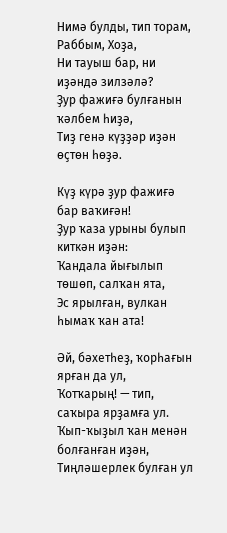Нимә булды, тип торам, Раббым, Хоҙа,
Ни тауыш бар, ни иҙәндә зилзәлә?
Ҙур фажиғә булғанын ҡәлбем һиҙә,
Тиҙ генә күҙҙәр иҙән өҫтөн һөҙә.

Күҙ күрә ҙур фажиғә бар ваҡиғән!
Ҙур ҡаза урыны булып киткән иҙән:
Ҡандала йығылып төшөп, салҡан ята,
Эс ярылған, вулкан һымаҡ ҡан ата!

Әй, бәхетһеҙ, ҡорһағын ярған да ул,
Ҡотҡарың! — тип, саҡыра ярҙамға ул.
Ҡып-ҡыҙыл ҡан менән болғанған иҙән,
Тиңләшерлек булған ул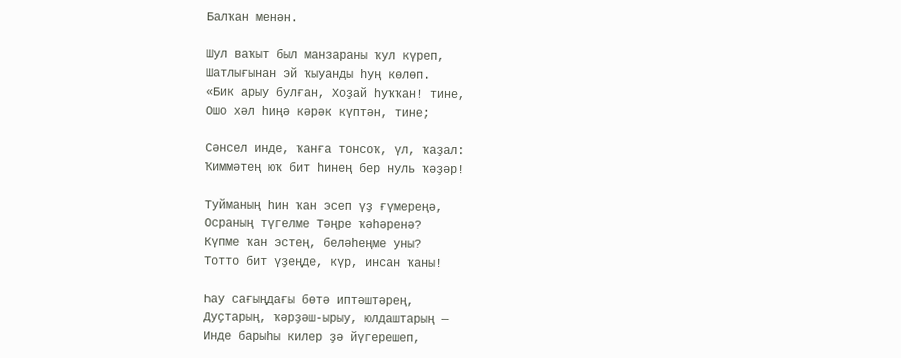Балҡан менән.

Шул ваҡыт был манзараны ҡул күреп,
Шатлығынан эй ҡыуанды һуң көлөп.
«Бик арыу булған, Хоҙай һуҡҡан! тине,
Ошо хәл һиңә кәрәк күптән, тине;

Сәнсел инде, ҡанға тонсоҡ, үл, ҡаҙал:
Ҡиммәтең юҡ бит һинең бер нуль ҡәҙәр!

Туйманың һин ҡан эсеп үҙ ғүмереңә,
Осраның түгелме Тәңре ҡәһәренә?
Күпме ҡан эстең, беләһеңме уны?
Тотто бит үҙеңде, күр, инсан ҡаны!

Һау сағыңдағы бөтә иптәштәрең,
Дуҫтарың, ҡәрҙәш-ырыу, юлдаштарың —
Инде барыһы килер ҙә йүгерешеп,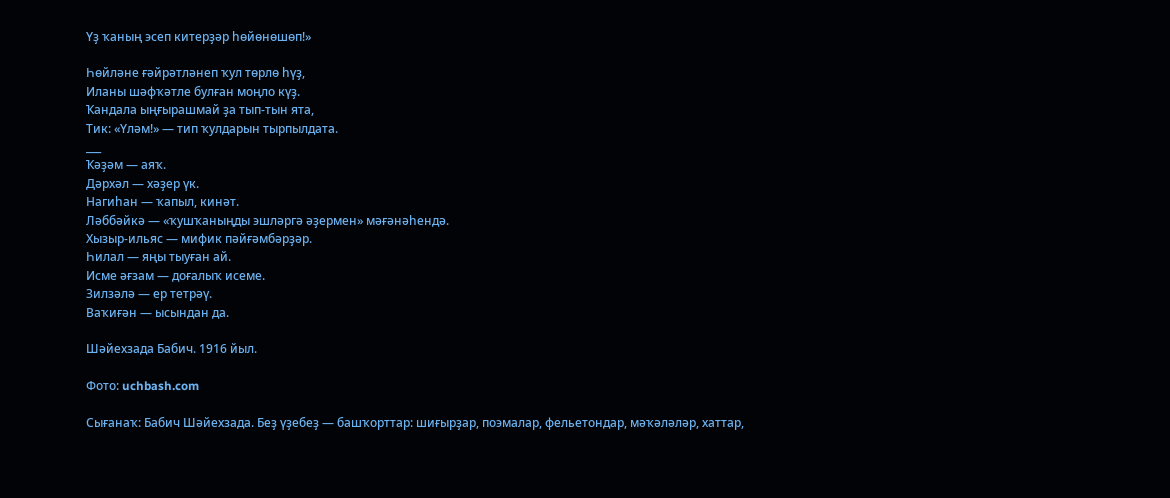Үҙ ҡаның эсеп китерҙәр һөйөнөшөп!»

Һөйләне ғәйрәтләнеп ҡул төрлө һүҙ,
Иланы шәфҡәтле булған моңло күҙ.
Ҡандала ыңғырашмай ҙа тып-тын ята,
Тик: «Үләм!» — тип ҡулдарын тырпылдата.
___
Ҡәҙәм — аяҡ.
Дәрхәл — хәҙер үк.
Нагиһан — ҡапыл, кинәт.
Ләббәйкә — «ҡушҡаныңды эшләргә әҙермен» мәғәнәһендә.
Хызыр-ильяс — мифик пәйғәмбәрҙәр.
Һилал — яңы тыуған ай.
Исме әғзам — доғалыҡ исеме.
Зилзәлә — ер тетрәү.
Ваҡиғән — ысындан да.

Шәйехзада Бабич. 1916 йыл.

Фото: uchbash.com

Сығанаҡ: Бабич Шәйехзада. Беҙ үҙебеҙ — башҡорттар: шиғырҙар, поэмалар, фельетондар, мәҡәләләр, хаттар,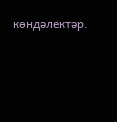көндәлектәр.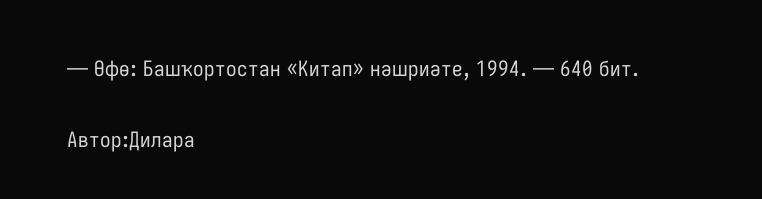— Өфө: Башҡортостан «Китап» нәшриәте, 1994. — 640 бит.

Автор:Дилара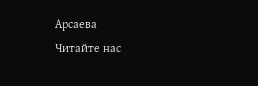Арсаева
Читайте нас